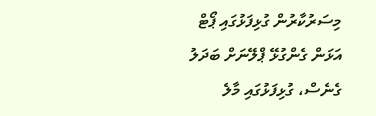މިސަރުކާރުން ގުޅިފަޅުގައި ޕޯޓް އަޅަން ގެންގުޅޭ ޕްލޭނަށް ބަދަލު ގެނެސް، ގުޅިފަޅުގައި މާލެ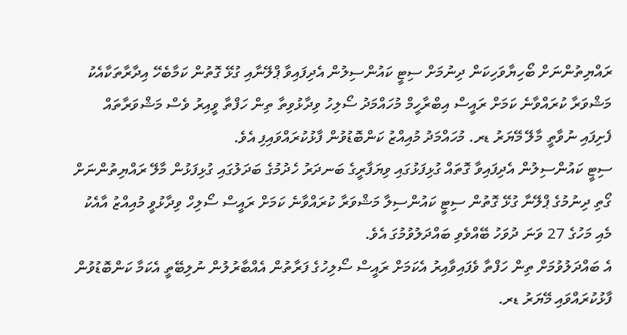ރައްޔިތުންނަށް ބޯހިޔާވަހިކަން ދިނުމަށް ސިޓީ ކައުންސިލުން އެދިފައިވާ ޕްލޭނާއި ގުޅޭ ގޮތުން ކަމާބެހޭ އިދާރާތަކާއެކު މަޝްވަރާ ކުރައްވާނެ ކަމަށް ރައީސް އިބްރާހީމް މުހައްމަދު ސޯލިހު ވިދާޅުވިތާ ތިން ހަފްތާ ވީއިރު ވެސް މަޝްވަރާތައް ފެށިފައި ނުވާތީ މާލޭ މޭޔަރު ޑރ. މުހައްމަދު މުއިއްޒު ކަންބޮޑުވުން ފާޅުކުރައްވައިފި އެވެ.
ސިޓީ ކައުންސިލުން އެދިފައިވާ ގޮތައް ގުޅިފަޅުގައި ވިޔަފާރީގެ ބަނދަރު ހެދުމުގެ ބަދަލުގައި ގުޅިފަޅުން މާލޭ ރައްޔިތުންނަށް ގޯތި ދިނުމުގެ ޕްލޭނާ ގުޅޭ ގޮތުން ސިޓީ ކައުންސިލާ މަޝްވަރާ ކުރައްވާނެ ކަމަށް ރައީސް ސޯލިހް ވިދާޅުވީ މުއިއްޒު އާއެކު މެއި މަހުގެ 27 ވަނަ ދުވަހު ބޭއްވެވި ބައްދަލުވުމުގަ އެވެ.
އެ ބައްދަލުވުމަށް ތިން ހަފްތާ ވެފައިވާއިރު އެކަމަށް ރައީސް ސޯލިހުގެ ފަރާތުން އެއްބާރުލުން ނުލިބޭތީ އެކަމާ ކަންބޮޑުވުން ފާޅުކުރައްވައި މޭޔަރު ޑރ.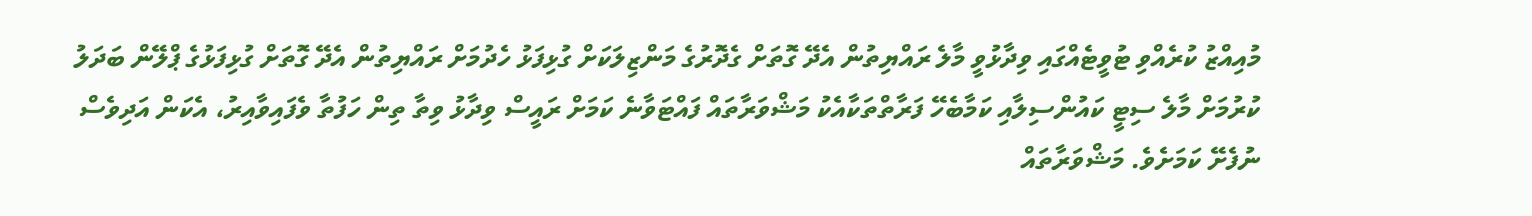މުއިއްޒު ކުރެއްވި ޓުވީޓެއްގައި ވިދާޅުވީ މާލެ ރައްޔިތުން އެދޭ ގޮތަށް ގެދޮރުގެ މަންޒިލަކަށް ގުޅިފަޅު ހެދުމަށް ރައްޔިތުން އެދޭ ގޮތަށް ގުޅިފަޅުގެ ޕްލޭން ބަދަލު ކުރުމަށް މާލެ ސިޓީ ކައުންސިލާއި ކަމާބެހޭ ފަރާތްތަކާއެކު މަޝްވަރާތައް ފައްޓަވާނެ ކަމަށް ރައީސް ވިދާޅު ވިތާ ތިން ހަފުތާ ވެފައިވާއިރު، އެކަން އަދިވެސް ނުފެށޭ ކަމަށެވެ. މަޝްވަރާތައް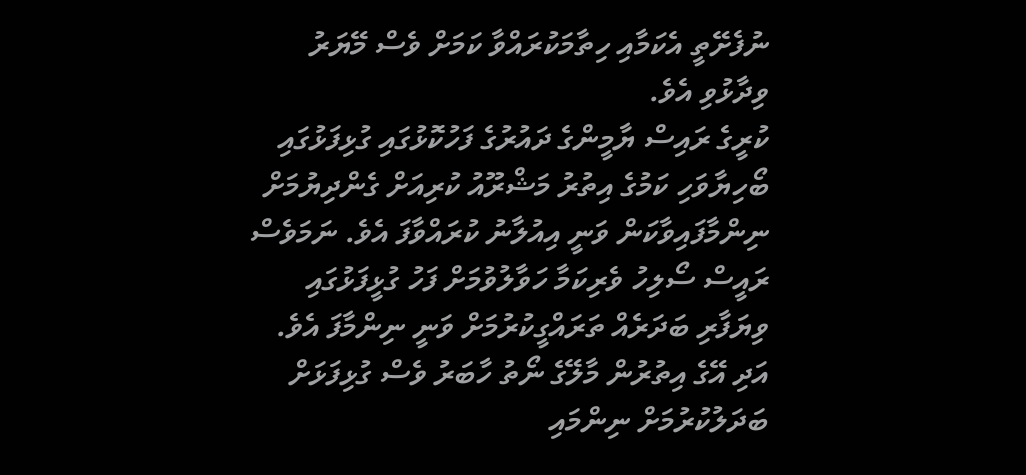ނުފެށޭތީ އެކަމާއި ހިތާމަކުރައްވާ ކަމަށް ވެސް މޭޔަރު ވިދާޅުވި އެވެ.
ކުރީގެ ރައިސް ޔާމީންގެ ދައުރުގެ ފަހުކޮޅުގައި ގުޅިފަޅުގައި ބޯހިޔާވަހި ކަމުގެ އިތުރު މަޝްރޫއު ކުރިއަށް ގެންދިޔުމަށް ނިންމާފައިވާކަން ވަނީ އިއުލާނު ކުރައްވާފަ އެވެ. ނަމަވެސް ރައީސް ސޯލިހު ވެރިކަމާ ހަވާލުވުމަށް ފަހު ގުޅީފަޅުގައި ވިޔަފާރި ބަދަރެއް ތަރައްގީކުރުމަށް ވަނީ ނިންމާފަ އެވެ. އަދި އޭގެ އިތުރުން މާލޭގެ ނޯތު ހާބަރު ވެސް ގުޅިފަޅަށް ބަދަލުކުރުމަށް ނިންމައި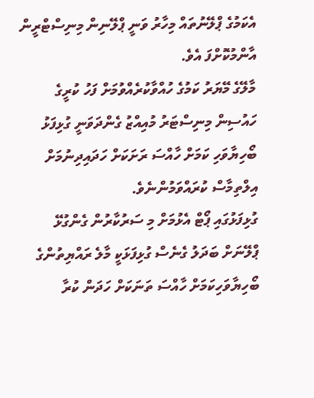އެކަމުގެ ޕްލޭނުތައް މިހާރު ވަނީ ޕްލޭނިން މިނިސްޓްރީން އާންމުކޮށްފަ އެވެ.
މާލޭގެ މޭޔަރު ކަމުގެ ހުއްވާކުރެއްވުމަށް ފަހު ކުރީގެ ހައުސިން މިނިސްޓަރު މުއިއްޒު ގެންދަވަނީ ގުޅިފަޅު ބޯހިޔާވަހި ކަމަށް ހާއްސަ ރަށަކަށް ހަދައިދިނުމަށް އިލްތިމާސް ކުރައްވަމުންނެވެ.
ގުޅިފަޅުގައި ޕޯޓް އެޅުމަށް މި ސަރުކާރުން ގެންގުޅޭ ޕްލޭނަށް ބަދަލު ގެނެސް ގުޅިފަޅަކީ މާލެ ރައްޔިތުންގެ ބޯހިޔާވަހިކަމަށް ހާއްސަ ތަނަކަށް ހަދަން ކުރާ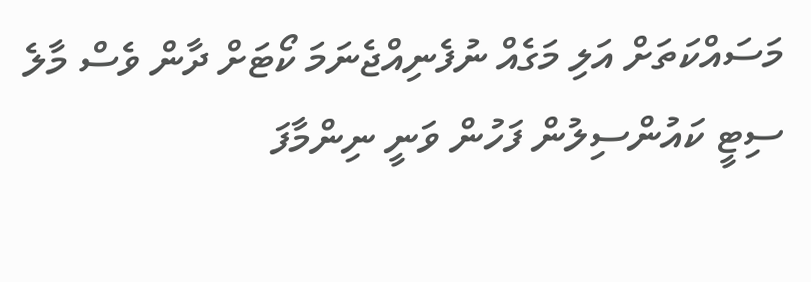މަސައްކަތަށް އަލި މަގެއް ނުފެނިއްޖެނަމަ ކޯޓަށް ދާން ވެސް މާލެ ސިޓީ ކައުންސިލުން ފަހުން ވަނީ ނިންމާފަ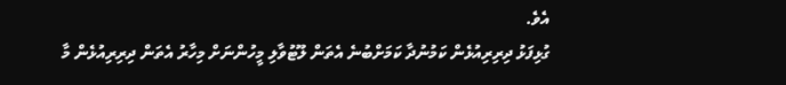އެވެ.
ގުޅިފަޅު ދިރިރިއުޅެން ކަމުނުދާ ކަމަށްބުނެ އެތަން ލޫޓުވާލި މީހުންނަށް މިހާރު އެތަން ދިރިރިއުޅެން މާ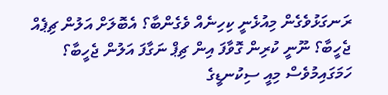ރަނގަޅުވެގެން މިއުޅެނީ ކިހިނެއް ވެގެންބާ؟ އެބޮލަށް އަލުން ޗިޕެއް ޖެހީބާ؟ ނޫނީ ކުރިން ގޮވާފަ އިން ޗިޕް ނަގާފަ އަލުން ޖެހީބާ؟ ހަމަގައިމުވެސް މިއީ ސިކުނޑީގެ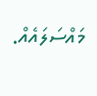މައްސަލައެއް.